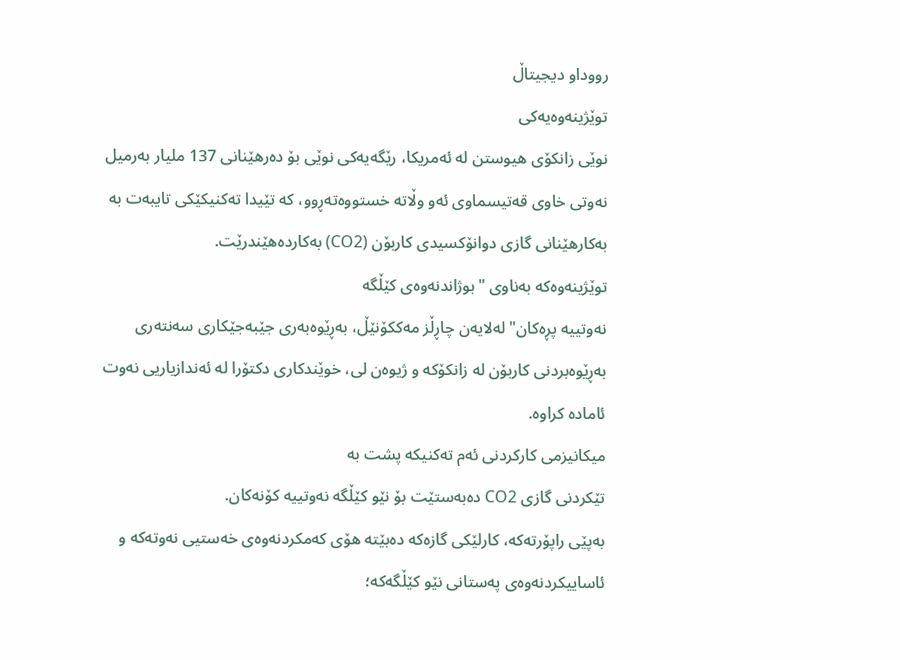رووداو دیجیتاڵ
توێژینەوەیەکی
نوێی زانکۆی هیوستن لە ئەمریکا، رێگەیەکی نوێی بۆ دەرهێنانی 137 ملیار بەرمیل
نەوتی خاوی قەتیسماوی ئەو وڵاتە خستووەتەڕوو، کە تێیدا تەکنیکێکی تایبەت بە
بەکارهێنانی گازی دوانۆکسیدی کاربۆن (CO2) بەکاردەهێندرێت.
توێژینەوەکە بەناوی "بوژاندنەوەی کێڵگە
نەوتییە پڕەکان" لەلایەن چاڕڵز مەککۆنێڵ، بەڕێوەبەری جێبەجێکاری سەنتەری
بەڕێوەبردنی کاربۆن لە زانکۆکە و ژیوەن لی، خوێندکاری دکتۆرا لە ئەندازیاریی نەوت
ئامادە کراوە.
میکانیزمی کارکردنی ئەم تەکنیکە پشت بە
تێکردنی گازی CO2 دەبەستێت بۆ نێو کێڵگە نەوتییە کۆنەکان.
بەپێی راپۆرتەکە، کارلێکی گازەکە دەبێتە هۆی کەمکردنەوەی خەستیی نەوتەکە و
ئاساییکردنەوەی پەستانی نێو کێڵگەکە؛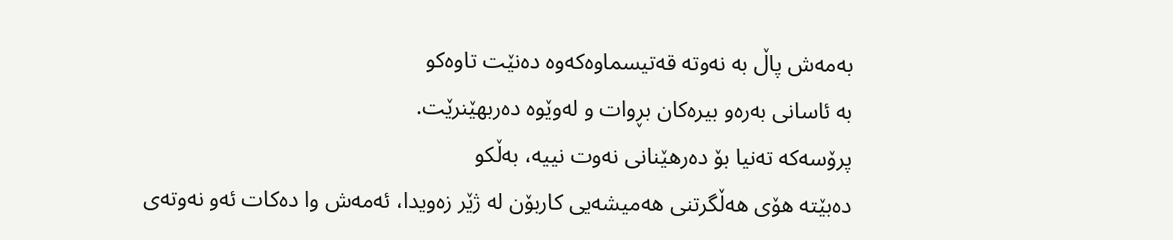بەمەش پاڵ بە نەوتە قەتیسماوەکەوە دەنێت تاوەکو
بە ئاسانی بەرەو بیرەکان بڕوات و لەوێوە دەربهێنرێت.
پرۆسەکە تەنیا بۆ دەرهێنانی نەوت نییە، بەڵکو
دەبێتە هۆی هەڵگرتنی هەمیشەیی کاربۆن لە ژێر زەویدا، ئەمەش وا دەکات ئەو نەوتەی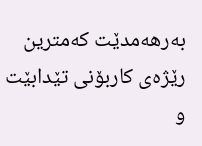بەرهەمدێت کەمترین رێژەی کاربۆنی تێدابێت و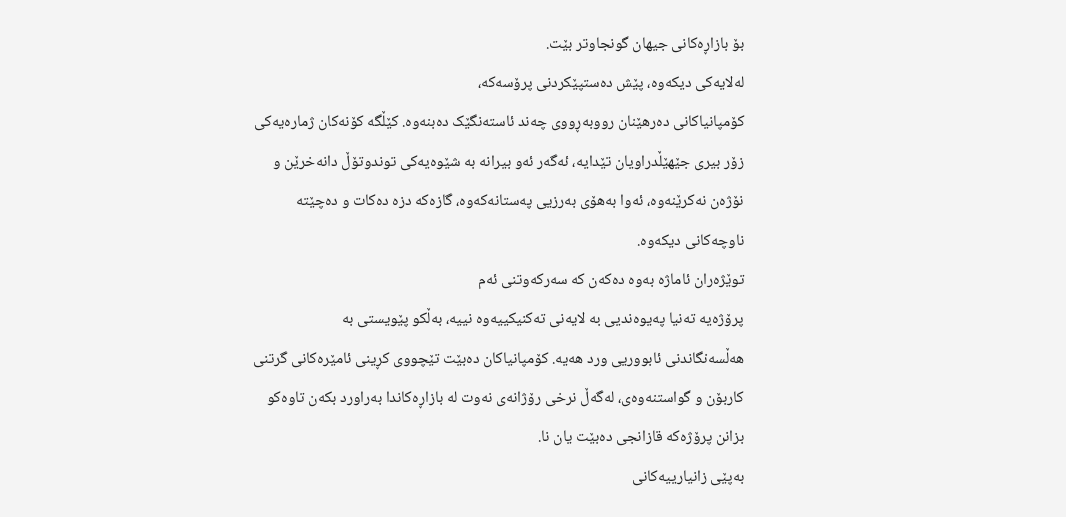بۆ بازاڕەکانی جیهان گونجاوتر بێت.
لەلایەکی دیکەوە، پێش دەستپێکردنی پرۆسەکە،
کۆمپانیاکانی دەرهێنان رووبەڕووی چەند ئاستەنگێک دەبنەوە. کێڵگە کۆنەکان ژمارەیەکی
زۆر بیری جێهێڵدراویان تێدایە، ئەگەر ئەو بیرانە بە شێوەیەکی توندوتۆڵ دانەخرێن و
نۆژەن نەکرێنەوە، ئەوا بەهۆی بەرزیی پەستانەکەوە، گازەکە دزە دەکات و دەچێتە
ناوچەکانی دیکەوە.
توێژەران ئاماژە بەوە دەکەن کە سەرکەوتنی ئەم
پرۆژەیە تەنیا پەیوەندیی بە لایەنی تەکنیکییەوە نییە، بەڵکو پێویستی بە
هەڵسەنگاندنی ئابووریی ورد هەیە. کۆمپانیاکان دەبێت تێچووی کڕینی ئامێرەکانی گرتنی
کاربۆن و گواستنەوەی، لەگەڵ نرخی رۆژانەی نەوت لە بازاڕەکاندا بەراورد بکەن تاوەکو
بزانن پرۆژەکە قازانجی دەبێت یان نا.
بەپێی زانیارییەکانی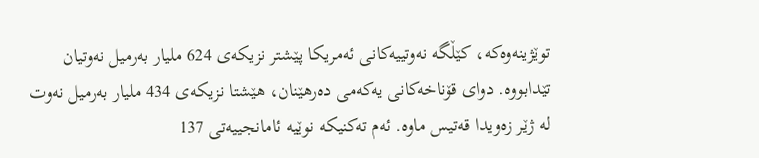توێژینەوەکە، کێڵگە نەوتییەکانی ئەمریکا پێشتر نزیکەی 624 ملیار بەرمیل نەوتیان
تێدابووە. دوای قۆناخەکانی یەکەمی دەرهێنان، هێشتا نزیکەی 434 ملیار بەرمیل نەوت
لە ژێر زەویدا قەتیس ماوە. ئەم تەکنیکە نوێیە ئامانجییەتی 137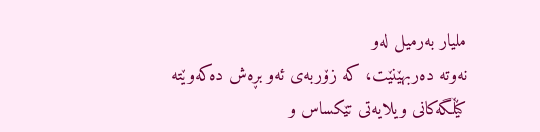ملیار بەرمیل لەو
نەوتە دەربهێنێت، کە زۆربەی ئەو بڕەش دەکەوێتە کێڵگەکانی ویلایەتی تێکساس و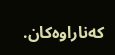کەناراوەکان.